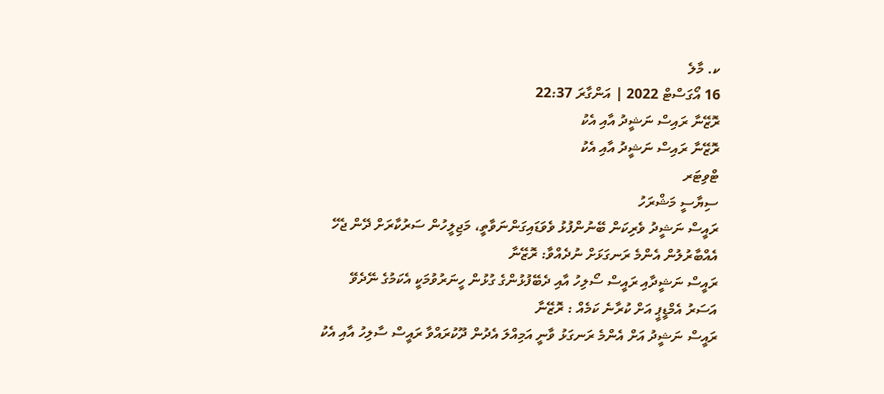ކ. މާލެ
16 އޯގަސްޓް 2022 | އަންގާރަ 22:37
ރޮޒޭނާ ރައިސް ނަޝީދު އާއި އެކު
ރޮޒޭނާ ރައިސް ނަޝީދު އާއި އެކު
ޓްވިޓަރ
ސިޔާސީ މަޝްރަހު
ރައީސް ނަޝީދު ވެރިކަން ބޭނުންފުޅު ވެވަޑައިގަންނަވާތީ، މަޖިލީހުން ސަރުކާރަށް ދޭން ޖެހޭ އެއްބާރުލުން އެންމެ ރަނގަޅަށް ނުދެއްވާ: ރޮޒޭނާ
ރައީސް ނަޝީދާއި ރައީސް ސޯލިހު އާއި ދެބޭފުޅުންގެ ގުޅުން ހީނަރުވުމަކީ އެކަމުގެ ނޭދެވޭ އަސަރު އެމްޑީޕީ އަށް ކުރާނެ ކަމެއް : ރޮޒޭނާ
ރައީސް ނަޝީދު އަށް އެންމެ ރަނގަޅު ވާނީ އަމިއްލަ އެދުން ދޫކުރައްވާ ރައީސް ސާލިހު އާއި އެކު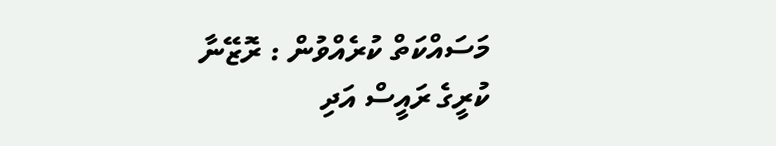މަސައްކަތް ކުރެއްވުން : ރޮޒޭނާ
ކުރީގެ ރައީސް އަދި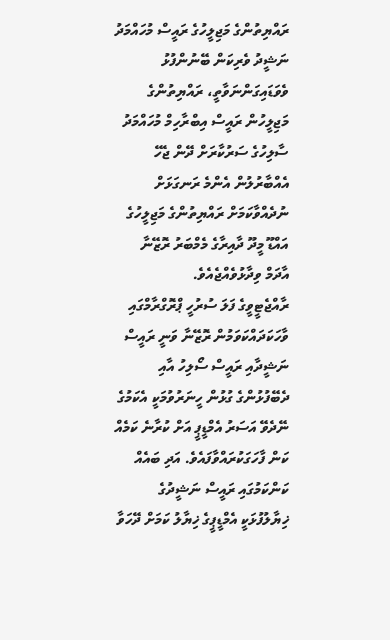ރައްޔިތުންގެ މަޖިލީހުގެ ރައީސް މުހައްމަދު ނަޝީދު ވެރިކަން ބޭނުންފުޅު ވެވަޑައިގަންނަވާތީ، ރައްޔިތުންގެ މަޖިލީހުން ރައީސް އިބްރާހިމް މުހައްމަދު ސާލިހުގެ ސަރުކާރަށް ދޭން ޖެހޭ އެއްބާރުލުން އެންމެ ރަނގަޅަށް ނުދެއްވާކަމަށް ރައްޔިތުންގެ މަޖިލީހުގެ އައްޑޫ މީދޫ ދާއިރާގެ މެމްބަރު ރޮޒޭނާ އާދަމް ވިދާޅުވެއްޖެއެވެ.
ރާއްޖެޓީވީގެ ފަލަ ސުރުހީ ޕްރޮގްރާމްގައި ވާހަކަދައްކަވަމުން ރޮޒޭނާ ވަނީ ރައީސް ނަޝީދާއި ރައީސް ސޯލިހު އާއި ދެބޭފުޅުންގެ ގުޅުން ހީނަރުވުމަކީ އެކަމުގެ ނޭދެވޭ އަސަރު އެމްޑީޕީ އަށް ކުރާނެ ކަމެއް ކަން ފާހަގަކުރައްވާފައެވެ. އަދި ބައެއް ކަންކަމުގައި ރައީސް ނަޝީދުގެ ޚިޔާލުފުޅަކީ އެމްޑީޕީގެ ޚިޔާލު ކަމަށް ދޭހަވާ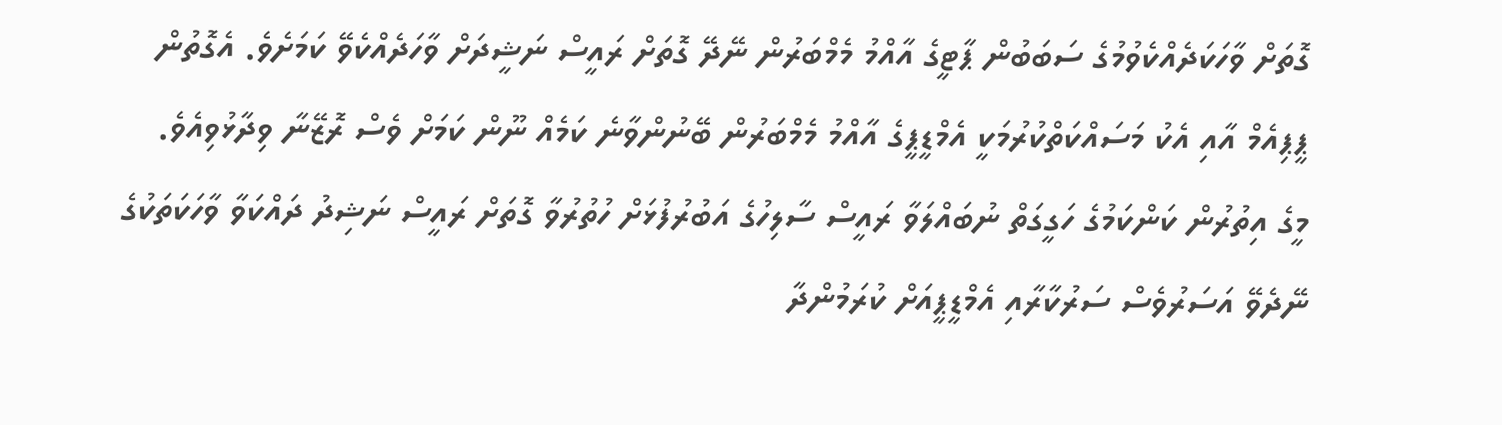ގޮތަށް ވާހަކަދެއްކެވުމުގެ ސަބަބުން ޕާޓީގެ އާއްމު މެމްބަރުން ނޭދޭ ގޮތަށް ރައީސް ނަޝީދަށް ވާހަދެއްކެވޭ ކަމަށެވެ. އެގޮތުން ޕީޕިއެމް އާއި އެކު މަސައްކަތްކުރުމަކީ އެމްޑީޕީގެ އާއްމު މެމްބަރުން ބޭނުންވާނެ ކަމެއް ނޫން ކަމަށް ވެސް ރޮޒޭނާ ވިދާޅުވިއެވެ.
މީގެ އިތުރުން ކަންކަމުގެ ހަގީގަތް ނުބައްލަވާ ރައީސް ސާލިހުގެ އަބުރުފުޅަށް ހުތުރުވާ ގޮތަށް ރައީސް ނަޝިދު ދައްކަވާ ވާހަކަތަކުގެ ނޭދެވޭ އަސަރުވެސް ސަރުކާރާއި އެމްޑީޕީއަށް ކުރަމުންދާ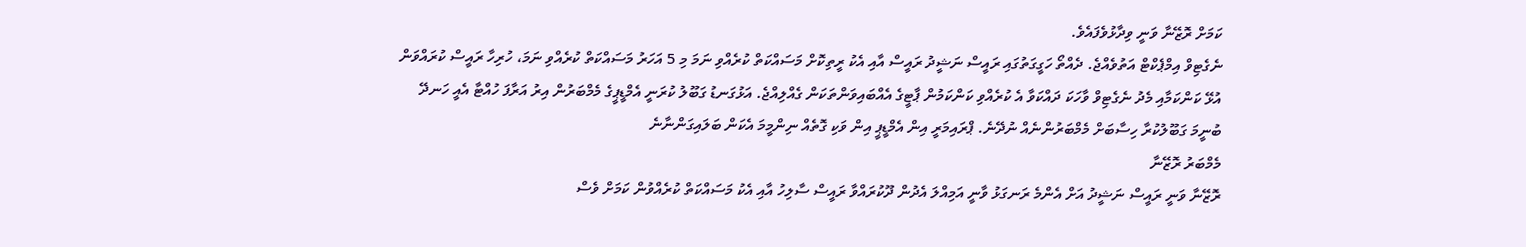ކަމަށް ރޮޒޭނާ ވަނީ ވިދާޅުވެފައެވެ.
ނެގެޓިވް އިމްޕެކްޓް އަތުވެއްޖެ. ދެއްތޯ ހަގީގަތުގައި ރައީސް ނަޝީދު ރައީސް އާއި އެކު ރީތިކޮށް މަސައްކަތް ކުރެއްވި ނަމަ މި 5 އަހަރު މަސައްކަތް ކުރެއްވި ނަމަ، ހުރިހާ ރައީސް ކުރައްވަން އުޅޭ ކަންކަމާއި މެދު ނެގެޓިވް ވާހަކަ ދައްކަވާ އެ ކުރެއްވި ކަންކަމުން ޕާޓީގެ އެއްބައިވަންތަކަން ގެއްލިއްޖެ. އަޅުގަނޑު ގަބޫލު ކުރަނީ އެމްޑީޕީގެ މެމްބަރުން އިރު އަރާފަ ހުއްޓާ އެއީ ހަނދޭ ބުނީމަ ގަބޫލުކުރާ ހިސާބަށް މެމްބަރުންނެއް ނުދޭނެ. ޕްރައިމަރީ އިން އެމްޑީޕީ އިން ވަކި ގޮތެއް ނިންމީމަ އެކަން ބަލައިގަންނާނެ
މެމްބަރު ރޮޒޭނާ
ރޮޒޭނާ ވަނީ ރައީސް ނަޝީދު އަށް އެންމެ ރަނގަޅު ވާނީ އަމިއްލަ އެދުން ދޫކުރައްވާ ރައީސް ސާލިހު އާއި އެކު މަސައްކަތް ކުރެއްވުން ކަމަށް ވެސް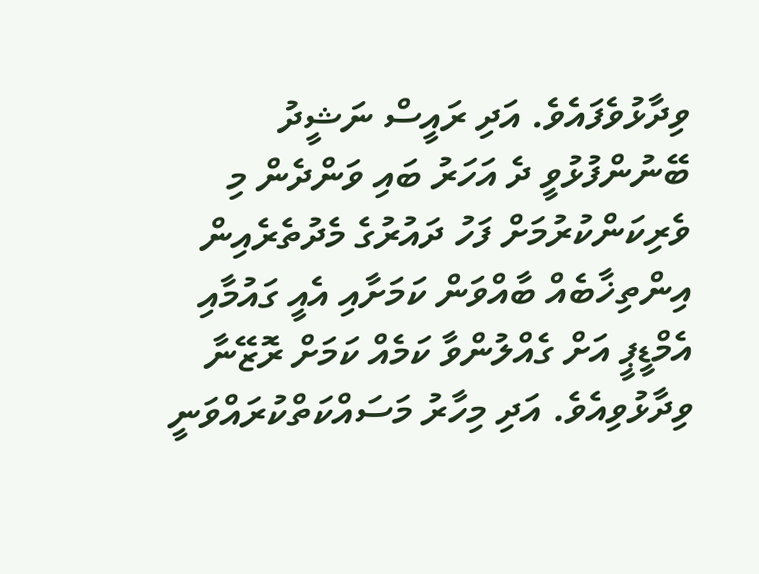ވިދާޅުވެފައެވެ. އަދި ރައީސް ނަޝީދު ބޭނުންފުޅުވީ ދެ އަހަރު ބައި ވަންދެން މި ވެރިކަންކުރުމަށް ފަހު ދައުރުގެ މެދުތެރެއިން އިންތިޚާބެއް ބާއްވަން ކަމަށާއި އެއީ ގައުމާއި އެމްޑީޕީ އަށް ގެއްލުންވާ ކަމެއް ކަމަށް ރޮޒޭނާ ވިދާޅުވިއެވެ. އަދި މިހާރު މަސައްކަތްކުރައްވަނީ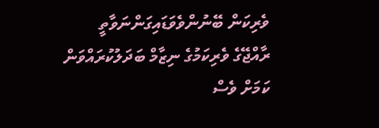ވެރިކަން ބޭނުންވެވަޑައިގަންނަވާތީ ރާއްޖޭގެ ވެރިކަމުގެ ނިޒާމް ބަދަލުކުރައްވަން ކަމަށް ވެސް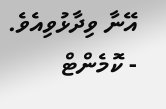އޭނާ ވިދާޅުވިއެވެ.
- ކޮމެންޓް